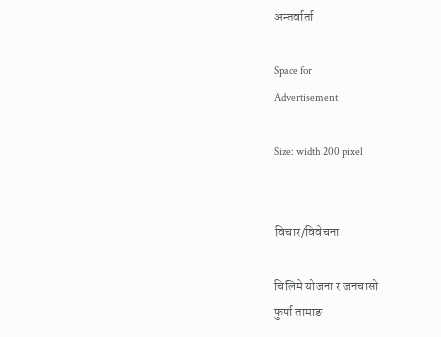अन्तर्वार्ता

Space for
Advertisement

Size: width 200 pixel


विचार/विवेचना

चिलिमे योजना र जनचासो
फुर्पा तामाङ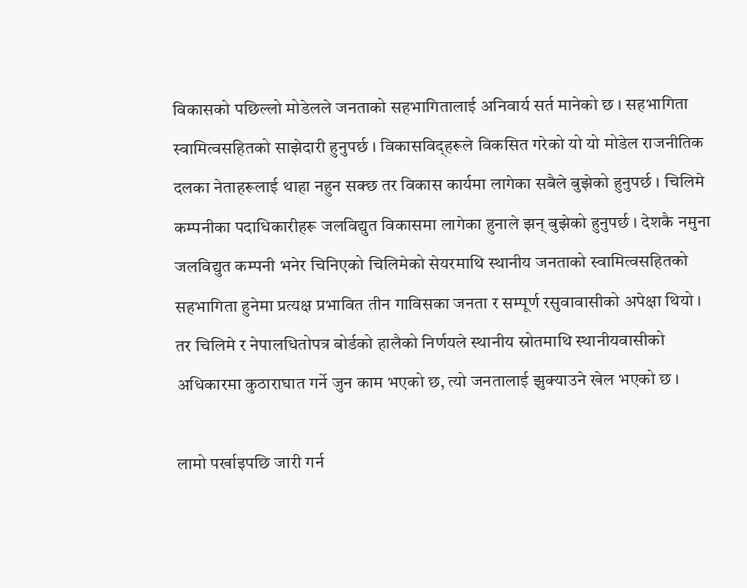विकासको पछिल्लो मोडेलले जनताको सहभागितालाई अनिवार्य सर्त मानेको छ । सहभागिता स्वामित्वसहितको साझेदारी हुनुपर्छ । विकासविद्हरूले विकसित गरेको यो यो मोडेल राजनीतिक दलका नेताहरूलाई थाहा नहुन सक्छ तर विकास कार्यमा लागेका सबैले बुझेको हुनुपर्छ । चिलिमे कम्पनीका पदाधिकारीहरू जलविद्युत विकासमा लागेका हुनाले झन् बुझेको हुनुपर्छ । देशकै नमुना जलविद्युत कम्पनी भनेर चिनिएको चिलिमेको सेयरमाथि स्थानीय जनताको स्वामित्वसहितको सहभागिता हुनेमा प्रत्यक्ष प्रभावित तीन गाविसका जनता र सम्पूर्ण रसुवावासीको अपेक्षा थियो । तर चिलिमे र नेपालधितोपत्र बोर्डको हालैको निर्णयले स्थानीय स्रोतमाथि स्थानीयवासीको अधिकारमा कुठाराघात गर्ने जुन काम भएको छ, त्यो जनतालाई झुक्याउने खेल भएको छ ।

लामो पर्खाइपछि जारी गर्न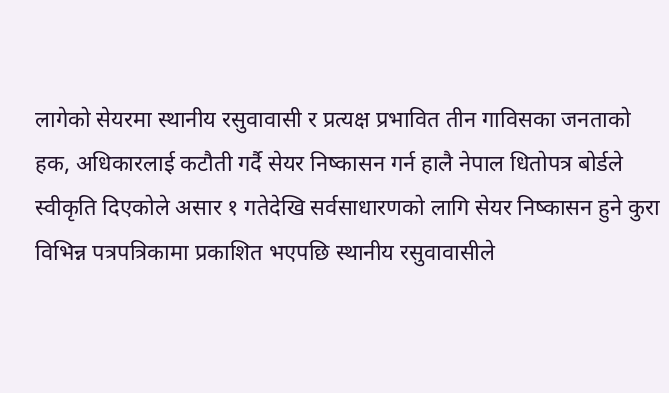लागेको सेयरमा स्थानीय रसुवावासी र प्रत्यक्ष प्रभावित तीन गाविसका जनताको हक, अधिकारलाई कटौती गर्दै सेयर निष्कासन गर्न हालै नेपाल धितोपत्र बोर्डले स्वीकृति दिएकोले असार १ गतेदेखि सर्वसाधारणको लागि सेयर निष्कासन हुने कुरा विभिन्न पत्रपत्रिकामा प्रकाशित भएपछि स्थानीय रसुवावासीले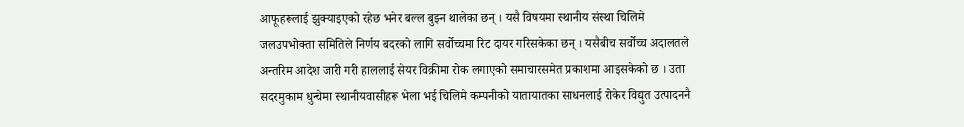आफूहरूलाई झुक्याइएको रहेछ भनेर बल्ल बुझ्न थालेका छन् । यसै विषयमा स्थानीय संस्था चिलिमे जलउपभोक्ता समितिले निर्णय बदरको लागि सर्वोच्चमा रिट दायर गरिसकेका छन् । यसैबीच सर्वोच्च अदालतले अन्तरिम आदेश जारी गरी हाललाई सेयर विक्रीमा रोक लगाएको समाचारसमेत प्रकाशमा आइसकेको छ । उता सदरमुकाम धुन्चेमा स्थानीयवासीहरू भेला भई चिलिमे कम्पनीको यातायातका साधनलाई रोकेर विद्युत उत्पादननै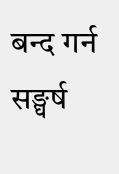बन्द गर्न सङ्घर्ष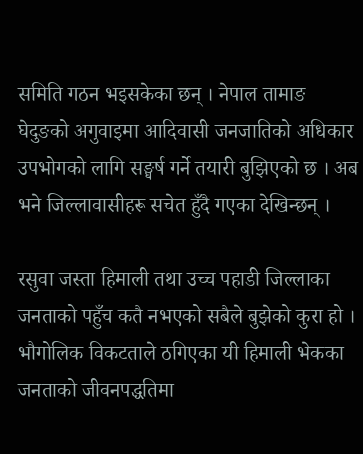समिति गठन भइसकेका छन् । नेपाल तामाङ घेदुङको अगुवाइमा आदिवासी जनजातिको अधिकार उपभोगको लागि सङ्घर्ष गर्ने तयारी बुझिएको छ । अब भने जिल्लावासीहरू सचेत हुँदै गएका देखिन्छन् ।

रसुवा जस्ता हिमाली तथा उच्च पहाडी जिल्लाका जनताको पहुँच कतै नभएको सबैले बुझेको कुरा हो । भौगोलिक विकटताले ठगिएका यी हिमाली भेकका जनताको जीवनपद्धतिमा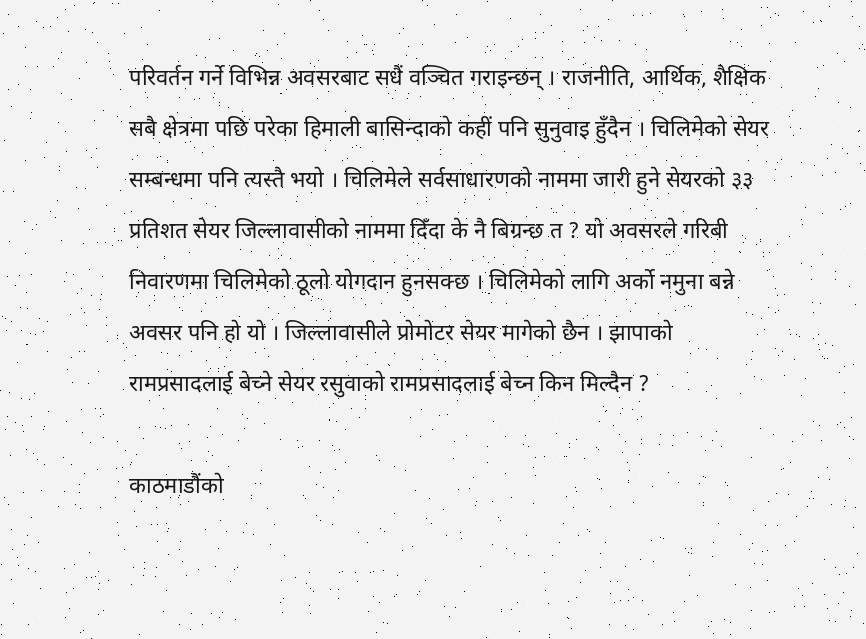परिवर्तन गर्ने विभिन्न अवसरबाट सधैं वञ्चित गराइन्छन् । राजनीति, आर्थिक, शैक्षिक सबै क्षेत्रमा पछि परेका हिमाली बासिन्दाको कहीं पनि सुनुवाइ हुँदैन । चिलिमेको सेयर सम्बन्धमा पनि त्यस्तै भयो । चिलिमेले सर्वसाधारणको नाममा जारी हुने सेयरको ३३ प्रतिशत सेयर जिल्लावासीको नाममा दिँदा के नै बिग्रन्छ त ? यो अवसरले गरिबी निवारणमा चिलिमेको ठूलो योगदान हुनसक्छ । चिलिमेको लागि अर्को नमुना बन्ने अवसर पनि हो यो । जिल्लावासीले प्रोमोटर सेयर मागेको छैन । झापाको रामप्रसादलाई बेच्ने सेयर रसुवाको रामप्रसादलाई बेच्न किन मिल्दैन ?

काठमाडौंको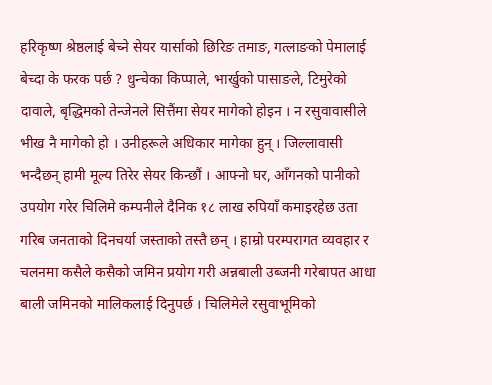हरिकृष्ण श्रेष्ठलाई बेच्ने सेयर यार्साको छिरिङ तमाङ, गत्लाङको पेमालाई बेच्दा के फरक पर्छ ? धुन्चेका किप्पाले, भार्खुको पासाङले, टिमुरेको दावाले, बृद्धिमको तेन्जेनले सित्तैंमा सेयर मागेको होइन । न रसुवावासीले भीख नै मागेको हो । उनीहरूले अधिकार मागेका हुन् । जिल्लावासी भन्दैछन् हामी मूल्य तिरेर सेयर किन्छौं । आफ्नो घर, आँगनको पानीको उपयोग गरेर चिलिमे कम्पनीले दैनिक १८ लाख रुपियाँ कमाइरहेछ उता गरिब जनताको दिनचर्या जस्ताको तस्तै छन् । हाम्रो परम्परागत व्यवहार र चलनमा कसैले कसैको जमिन प्रयोग गरी अन्नबाली उब्जनी गरेबापत आधा बाली जमिनको मालिकलाई दिनुपर्छ । चिलिमेले रसुवाभूमिको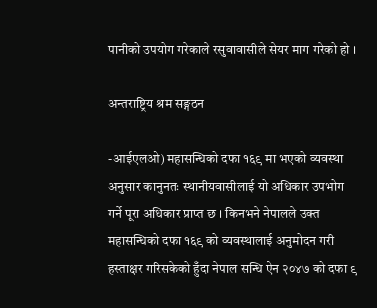पानीको उपयोग गरेकाले रसुवावासीले सेयर माग गरेको हो ।

अन्तराष्ट्रिय श्रम सङ्गठन

-आईएलओ) महासन्धिको दफा १६९ मा भएको व्यवस्था अनुसार कानुनतः स्थानीयवासीलाई यो अधिकार उपभोग गर्ने पूरा अधिकार प्राप्त छ । किनभने नेपालले उक्त महासन्धिको दफा १६९ को व्यवस्थालाई अनुमोदन गरी हस्ताक्षर गरिसकेको हुँदा नेपाल सन्धि ऐन २०४७ को दफा ९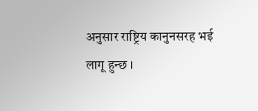अनुसार राष्ट्रिय कानुनसरह भई लागू हुन्छ ।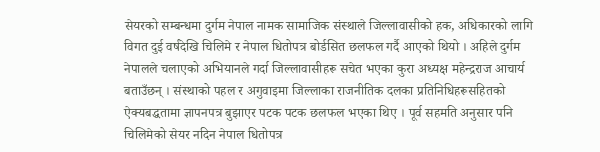सेयरको सम्बन्धमा दुर्गम नेपाल नामक सामाजिक संस्थाले जिल्लावासीको हक, अधिकारको लागि विगत दुई वर्षदेखि चिलिमे र नेपाल धितोपत्र बोर्डसित छलफल गर्दै आएको थियो । अहिले दुर्गम नेपालले चलाएको अभियानले गर्दा जिल्लावासीहरू सचेत भएका कुरा अध्यक्ष महेन्द्रराज आचार्य बताउँछन् । संस्थाको पहल र अगुवाइमा जिल्लाका राजनीतिक दलका प्रतिनिधिहरूसहितको ऐक्यबद्धतामा ज्ञापनपत्र बुझाएर पटक पटक छलफल भएका थिए । पूर्व सहमति अनुसार पनि चिलिमेको सेयर नदिन नेपाल धितोपत्र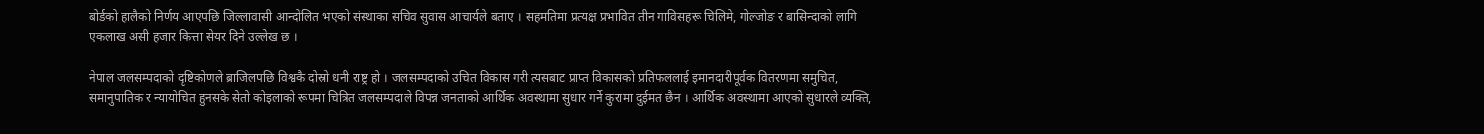बोर्डको हालैको निर्णय आएपछि जिल्लावासी आन्दोलित भएको संस्थाका सचिव सुवास आचार्यले बताए । सहमतिमा प्रत्यक्ष प्रभावित तीन गाविसहरू चिलिमे, गोल्जोङ र बासिन्दाको लागि एकलाख असी हजार कित्ता सेयर दिने उल्लेख छ ।

नेपाल जलसम्पदाको दृष्टिकोणले ब्राजिलपछि विश्वकै दोस्रो धनी राष्ट्र हो । जलसम्पदाको उचित विकास गरी त्यसबाट प्राप्त विकासको प्रतिफललाई इमानदारीपूर्वक वितरणमा समुचित, समानुपातिक र न्यायोचित हुनसके सेतो कोइलाको रूपमा चित्रित जलसम्पदाले विपन्न जनताको आर्थिक अवस्थामा सुधार गर्ने कुरामा दुईमत छैन । आर्थिक अवस्थामा आएको सुधारले व्यक्ति,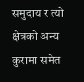समुदाय र त्यो क्षेत्रको अन्य कुरामा समेत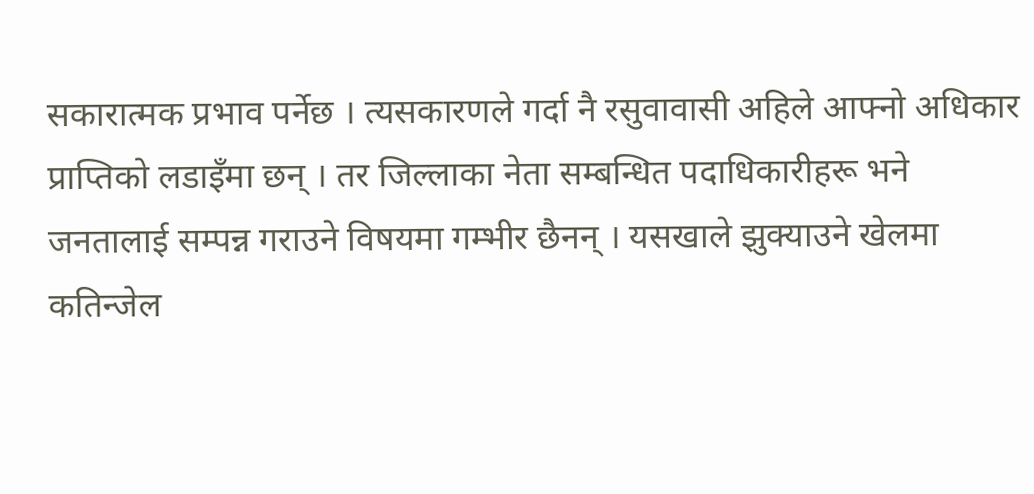सकारात्मक प्रभाव पर्नेछ । त्यसकारणले गर्दा नै रसुवावासी अहिले आफ्नो अधिकार प्राप्तिको लडाइँमा छन् । तर जिल्लाका नेता सम्बन्धित पदाधिकारीहरू भने जनतालाई सम्पन्न गराउने विषयमा गम्भीर छैनन् । यसखाले झुक्याउने खेलमा कतिन्जेल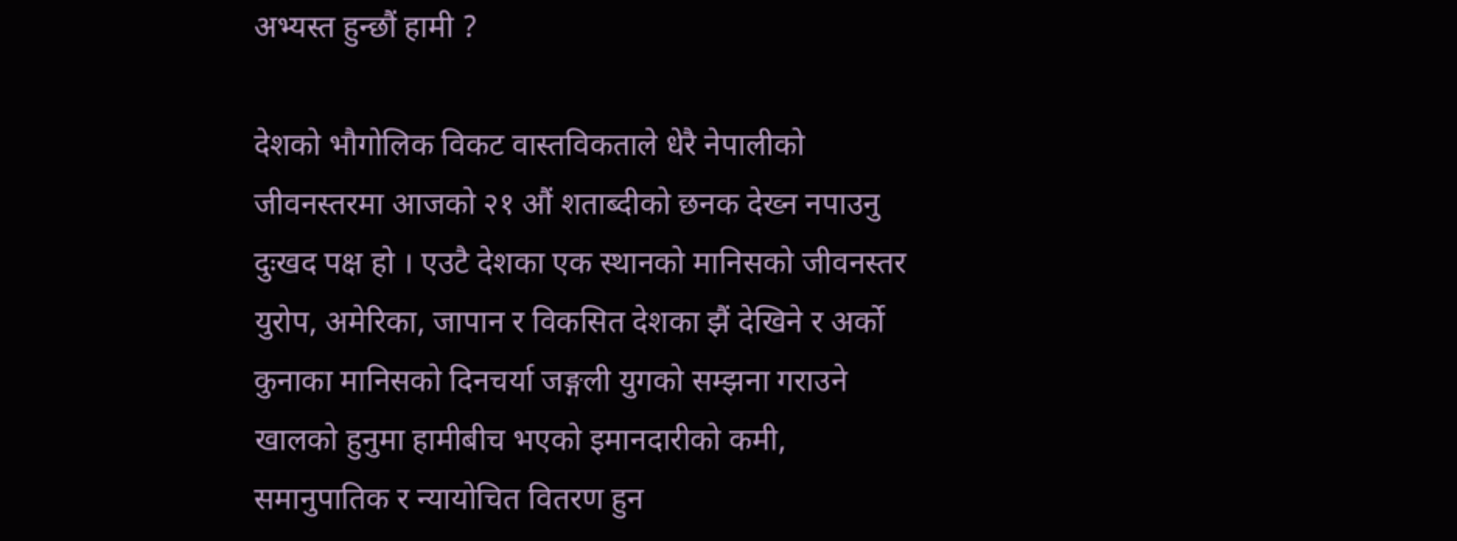अभ्यस्त हुन्छौं हामी ?

देशको भौगोलिक विकट वास्तविकताले धेरै नेपालीको जीवनस्तरमा आजको २१ औं शताब्दीको छनक देख्न नपाउनु दुःखद पक्ष हो । एउटै देशका एक स्थानको मानिसको जीवनस्तर युरोप, अमेरिका, जापान र विकसित देशका झैं देखिने र अर्को कुनाका मानिसको दिनचर्या जङ्गली युगको सम्झना गराउने खालको हुनुमा हामीबीच भएको इमानदारीको कमी, समानुपातिक र न्यायोचित वितरण हुन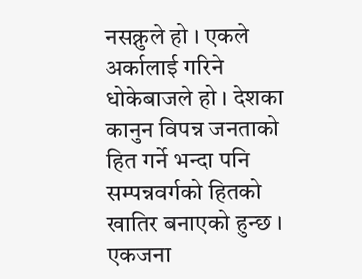नसक्नुले हो । एकले अर्कालाई गरिने धोकेबाजले हो । देशका कानुन विपन्न जनताको हित गर्ने भन्दा पनि सम्पन्नवर्गको हितको खातिर बनाएको हुन्छ । एकजना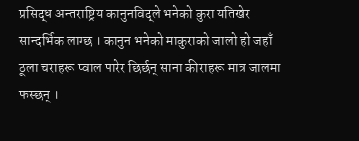प्रसिद्ध अन्तराष्ट्रिय कानुनविद्ले भनेको कुरा यतिखेर सान्दर्भिक लाग्छ । कानुन भनेको माकुराको जालो हो जहाँ ठूला चराहरू प्वाल पारेर छिर्छन् साना कीराहरू मात्र जालमा फस्छन् ।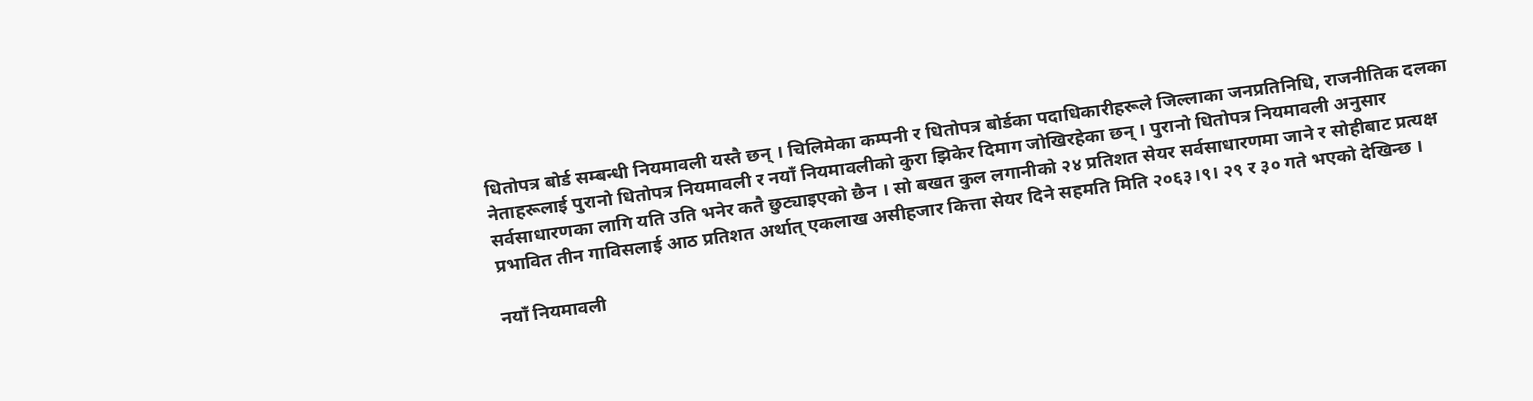धितोपत्र बोर्ड सम्बन्धी नियमावली यस्तै छन् । चिलिमेका कम्पनी र धितोपत्र बोर्डका पदाधिकारीहरूले जिल्लाका जनप्रतिनिधि, राजनीतिक दलका नेताहरूलाई पुरानो धितोपत्र नियमावली र नयाँ नियमावलीको कुरा झिकेर दिमाग जोखिरहेका छन् । पुरानो धितोपत्र नियमावली अनुसार सर्वसाधारणका लागि यति उति भनेर कतै छुट्याइएको छैन । सो बखत कुल लगानीको २४ प्रतिशत सेयर सर्वसाधारणमा जाने र सोहीबाट प्रत्यक्ष प्रभावित तीन गाविसलाई आठ प्रतिशत अर्थात् एकलाख असीहजार कित्ता सेयर दिने सहमति मिति २०६३।९। २९ र ३० गते भएको देखिन्छ ।

नयाँ नियमावली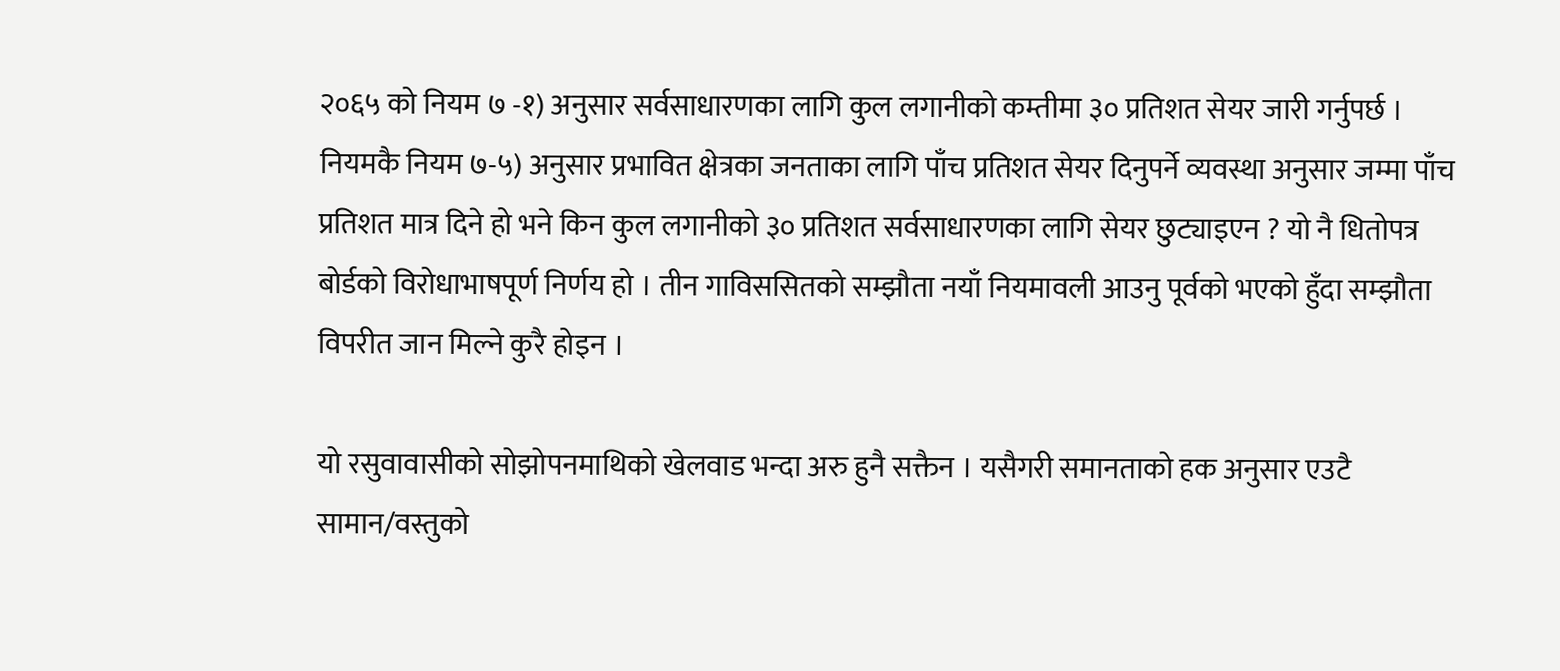२०६५ को नियम ७ -१) अनुसार सर्वसाधारणका लागि कुल लगानीको कम्तीमा ३० प्रतिशत सेयर जारी गर्नुपर्छ । नियमकै नियम ७-५) अनुसार प्रभावित क्षेत्रका जनताका लागि पाँच प्रतिशत सेयर दिनुपर्ने व्यवस्था अनुसार जम्मा पाँच प्रतिशत मात्र दिने हो भने किन कुल लगानीको ३० प्रतिशत सर्वसाधारणका लागि सेयर छुट्याइएन ? यो नै धितोपत्र बोर्डको विरोधाभाषपूर्ण निर्णय हो । तीन गाविससितको सम्झौता नयाँ नियमावली आउनु पूर्वको भएको हुँदा सम्झौता विपरीत जान मिल्ने कुरै होइन ।

यो रसुवावासीको सोझोपनमाथिको खेलवाड भन्दा अरु हुनै सक्तैन । यसैगरी समानताको हक अनुसार एउटै सामान/वस्तुको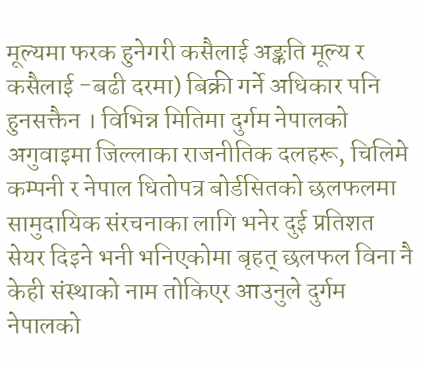मूल्यमा फरक हुनेगरी कसैलाई अङ्कति मूल्य र कसैलाई -बढी दरमा) बिक्री गर्ने अधिकार पनि हुनसक्तैन । विभिन्न मितिमा दुर्गम नेपालको अगुवाइमा जिल्लाका राजनीतिक दलहरू, चिलिमे कम्पनी र नेपाल धितोपत्र बोर्डसितको छलफलमा सामुदायिक संरचनाका लागि भनेर दुई प्रतिशत सेयर दिइने भनी भनिएकोमा बृहत् छलफल विना नै केही संस्थाको नाम तोकिएर आउनुले दुर्गम नेपालको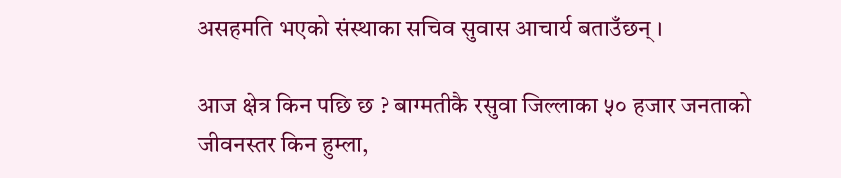असहमति भएको संस्थाका सचिव सुवास आचार्य बताउँछन् ।

आज क्षेत्र किन पछि छ ? बाग्मतीकै रसुवा जिल्लाका ५० हजार जनताको जीवनस्तर किन हुम्ला,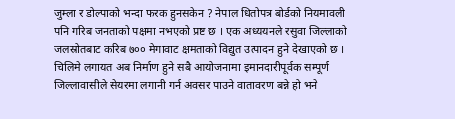जुम्ला र डोल्पाको भन्दा फरक हुनसकेन ? नेपाल धितोपत्र बोर्डको नियमावली पनि गरिब जनताको पक्षमा नभएको प्रष्ट छ । एक अध्ययनले रसुवा जिल्लाको जलस्रोतबाट करिब ७०० मेगावाट क्षमताको विद्युत उत्पादन हुने देखाएको छ । चिलिमे लगायत अब निर्माण हुने सबै आयोजनामा इमानदारीपूर्वक सम्पूर्ण जिल्लावासीले सेयरमा लगानी गर्न अवसर पाउने वातावरण बन्ने हो भने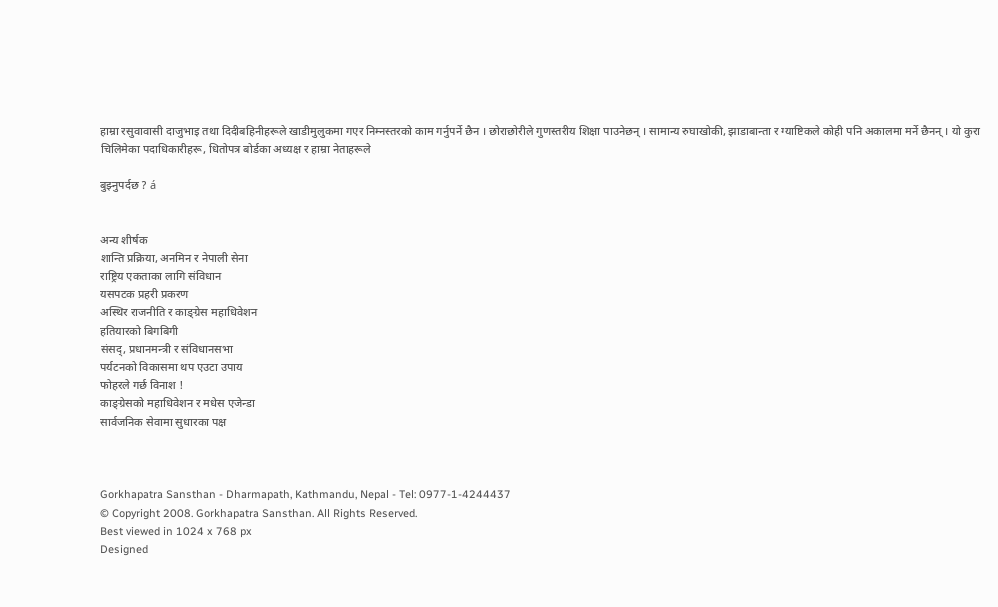हाम्रा रसुवावासी दाजुभाइ तथा दिदीबहिनीहरूले खाडीमुलुकमा गएर निम्नस्तरको काम गर्नुपर्ने छैन । छोराछोरीले गुणस्तरीय शिक्षा पाउनेछन् । सामान्य रुघाखोकी, झाडाबान्ता र ग्याष्टिकले कोही पनि अकालमा मर्ने छैनन् । यो कुरा चिलिमेका पदाधिकारीहरू, धितोपत्र बोर्डका अध्यक्ष र हाम्रा नेताहरूले

बुझ्नुपर्दछ ? á


अन्य शीर्षक
शान्ति प्रक्रिया, अनमिन र नेपाली सेना
राष्ट्रिय एकताका लागि संविधान
यसपटक प्रहरी प्रकरण
अस्थिर राजनीति र काङ्ग्रेस महाधिवेशन
हतियारको बिगबिगी
संसद्, प्रधानमन्त्री र संविधानसभा
पर्यटनको विकासमा थप एउटा उपाय
फोहरले गर्छ विनाश !
काङ्ग्रेसको महाधिवेशन र मधेस एजेन्डा
सार्वजनिक सेवामा सुधारका पक्ष



Gorkhapatra Sansthan - Dharmapath, Kathmandu, Nepal - Tel: 0977-1-4244437
© Copyright 2008. Gorkhapatra Sansthan. All Rights Reserved.
Best viewed in 1024 x 768 px
Designed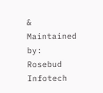& Maintained by: Rosebud Infotech